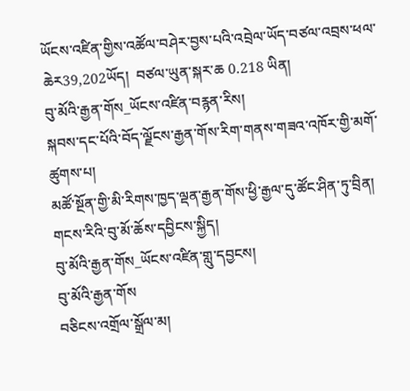ཡོངས་འཛིན་གྱིས་འཚོལ་བཤེར་བྱས་པའི་འབྲེལ་ཡོད་བཙལ་འབྲས་ཕལ་ཆེར39,202ཡོད།  བཙལ་ཡུན་སྐར་ཆ 0.218 ཡིན།
བུ་མོའི་རྒྱན་གོས_ཡོངས་འཛིན་བརྙན་རིས།
སྐབས་དང་པོའི་བོད་ལྗོངས་རྒྱན་གོས་རིག་གནས་གཟའ་འཁོར་གྱི་མགོ་ཚུགས་པ།
མཚོ་སྔོན་གྱི་མི་རིགས་ཁྱད་ལྡན་རྒྱན་གོས་ཕྱི་རྒྱལ་དུ་ཚོང་ཤིན་ཏུ་བྲིན།
གངས་རིའི་བུ་མོ་ཆོས་དབྱིངས་སྐྱིད།
བུ་མོའི་རྒྱན་གོས_ཡོངས་འཛིན་གླུ་དབྱངས།
བུ་མོའི་རྒྱན་གོས
བཅིངས་འགྲོལ་སྒྲོལ་མ།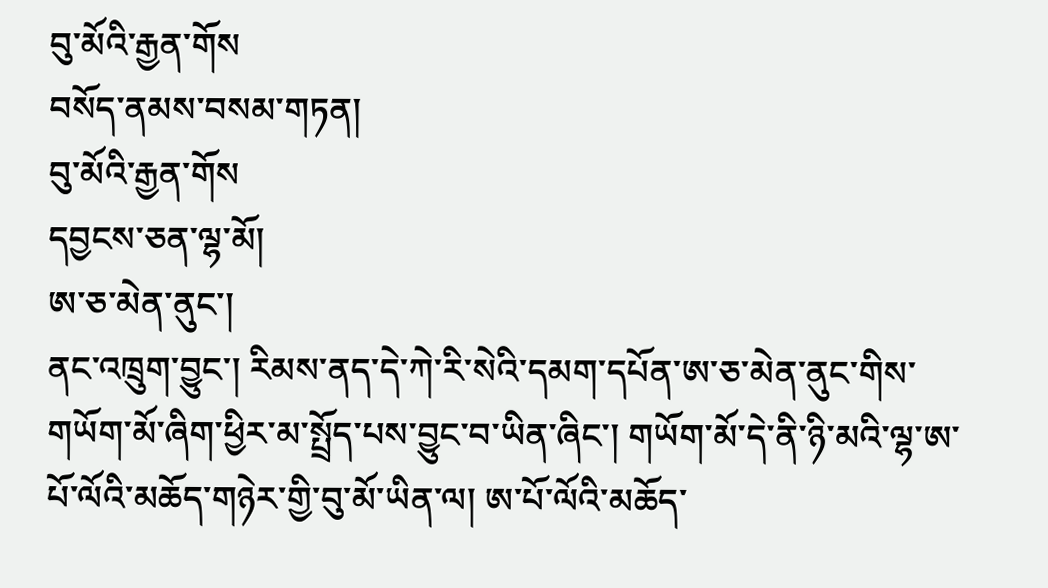བུ་མོའི་རྒྱན་གོས
བསོད་ནམས་བསམ་གཏན།
བུ་མོའི་རྒྱན་གོས
དབྱངས་ཅན་ལྷ་མོ།
ཨ་ཅ་མེན་ནུང་།
ནང་འཁྲུག་བྱུང་། རིམས་ནད་དེ་ཀེ་རི་སེའི་དམག་དཔོན་ཨ་ཅ་མེན་ནུང་གིས་གཡོག་མོ་ཞིག་ཕྱིར་མ་སྤྲོད་པས་བྱུང་བ་ཡིན་ཞིང་། གཡོག་མོ་དེ་ནི་ཉི་མའི་ལྷ་ཨ་པོ་ལོའི་མཆོད་གཉེར་གྱི་བུ་མོ་ཡིན་ལ། ཨ་པོ་ལོའི་མཆོད་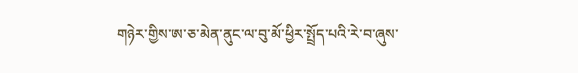གཉེར་གྱིས་ཨ་ཅ་མེན་ནུང་ལ་བུ་མོ་ཕྱིར་སྤྲོད་པའི་རེ་བ་ཞུས་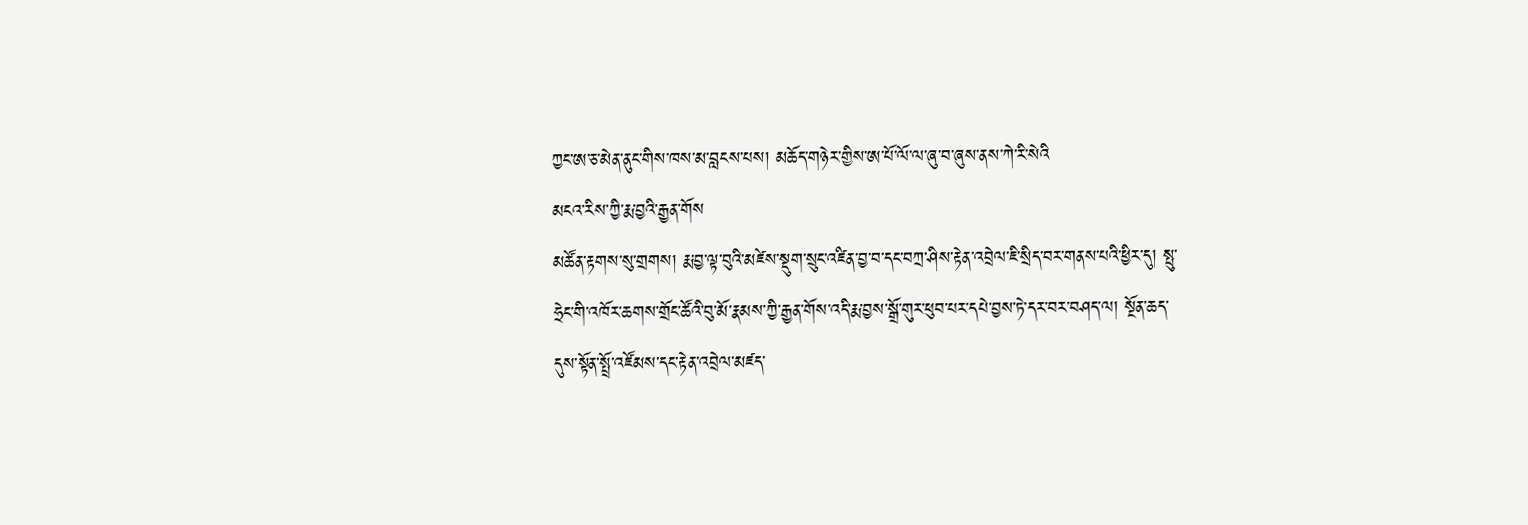ཀྱང་ཨ་ཅ་མེན་ནུང་གིས་ཁས་མ་བླངས་པས། མཆོད་གཉེར་གྱིས་ཨ་པོ་ལོ་ལ་ཞུ་བ་ཞུས་ནས་ཀེ་རི་སེའི
མངའ་རིས་ཀྱི་རྨ་བྱའི་རྒྱན་གོས
མཚོན་རྟགས་སུ་གྲགས། རྨ་བྱ་ལྟ་བུའི་མཛེས་སྡུག་སྲུང་འཛིན་བྱ་བ་དང་བཀྲ་ཤིས་རྟེན་འབྲེལ་ཇི་སྲིད་བར་གནས་པའི་ཕྱིར་དུ། སྤུ་ཧྲེང་གི་འཁོར་ཆགས་གྲོང་ཚོའི་བུ་མོ་རྣམས་ཀྱི་རྒྱན་གོས་འདི་རྨ་བྱས་སྒྲོ་གུར་ཕུབ་པར་དཔེ་བྱས་ཏེ་དར་བར་བཤད་ལ། སྔོན་ཆད་དུས་སྟོན་སྤྲོ་འཛོམས་དང་རྟེན་འབྲེལ་མཛད་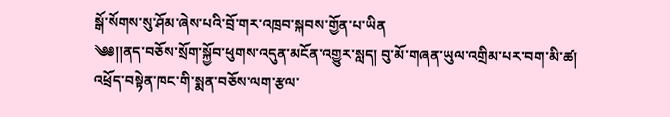སྒོ་སོགས་སུ་ཤོམ་ཞེས་པའི་བྲོ་གར་འཁྲབ་སྐབས་གྱོན་པ་ཡིན
༄༅།།ནད་བཅོས་སྲོག་སྐྱོབ་ཕུགས་འདུན་མངོན་འགྱུར་སླད། བུ་མོ་གཞན་ཡུལ་འགྲིམ་པར་བག་མི་ཚ།
འཕྲོད་བསྟེན་ཁང་གི་སྨན་བཅོས་ལག་རྩལ་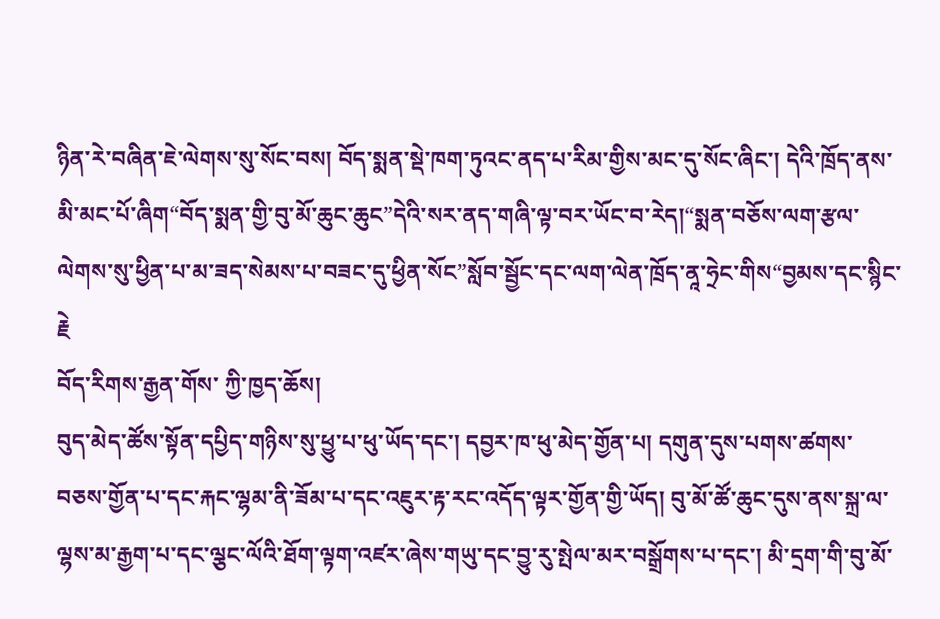ཉིན་རེ་བཞིན་ཇེ་ལེགས་སུ་སོང་བས། བོད་སྨན་སྡེ་ཁག་ཏུའང་ནད་པ་རིམ་གྱིས་མང་དུ་སོང་ཞིང་། དེའི་ཁྲོད་ནས་མི་མང་པོ་ཞིག“བོད་སྨན་གྱི་བུ་མོ་ཆུང་ཆུང”དེའི་སར་ནད་གཞི་ལྟ་བར་ཡོང་བ་རེད།“སྨན་བཅོས་ལག་རྩལ་ལེགས་སུ་ཕྱིན་པ་མ་ཟད་སེམས་པ་བཟང་དུ་ཕྱིན་སོང”སློབ་སྦྱོང་དང་ལག་ལེན་ཁྲོད་ནཱ་ཧྲེང་གིས“བྱམས་དང་སྙིང་རྗེ
བོད་རིགས་རྒྱན་གོས་ ཀྱི་ཁྱད་ཆོས།
བུད་མེད་ཚོས་སྟོན་དཔྱིད་གཉིས་སུ་ཕྱུ་པ་ཕུ་ཡོད་དང་། དབྱར་ཁ་ཕུ་མེད་གྱོན་པ། དགུན་དུས་པགས་ཚགས་བཅས་གྱོན་པ་དང་རྐང་ལྷམ་ནི་ཟོམ་པ་དང་འཇུར་རྟ་རང་འདོད་ལྟར་གྱོན་གྱི་ཡོད། བུ་མོ་ཚོ་ཆུང་དུས་ནས་སྐྲ་ལ་ལྷས་མ་རྒྱག་པ་དང་ལྕང་ལོའི་ཐོག་ལྟག་འཛར་ཞེས་གཡུ་དང་བྱུ་རུ་སྤེལ་མར་བསྒྲོགས་པ་དང་། མི་དྲག་གི་བུ་མོ་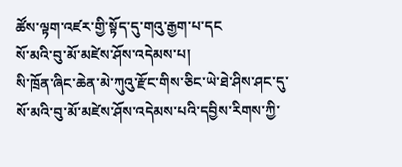ཚོས་ལྟག་འཛར་གྱི་སྟོད་དུ་གའུ་རྒྱག་པ་དང
སོ་མའི་བུ་མོ་མཛེས་ཤོས་འདེམས་པ།
སི་ཁྲོན་ཞིང་ཆེན་མེ་ཀུའུ་རྫོང་གིས་ཅིང་ཡེ་ཐེ་ཤིས་ཤང་དུ་སོ་མའི་བུ་མོ་མཛེས་ཤོས་འདེམས་པའི་དབྱིས་རིགས་ཀྱི་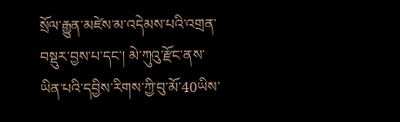སྲོལ་རྒྱུན་མཛེས་མ་འདེམས་པའི་འགྲན་བསྡུར་བྱས་པ་དང་། མེ་ཀུའུ་རྫོང་ནས་ཡིན་པའི་དབྱིས་རིགས་ཀྱི་བུ་མོ་40ཡིས་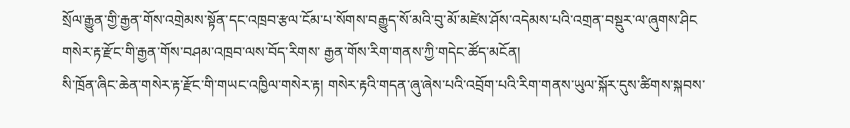སྲོལ་རྒྱུན་གྱི་རྒྱན་གོས་འགྲེམས་སྟོན་དང་འཁྲབ་རྩལ་ངོམ་པ་སོགས་བརྒྱུད་སོ་མའི་བུ་མོ་མཛེས་ཤོས་འདེམས་པའི་འགྲན་བསྡུར་ལ་ཞུགས་ཤིང
གསེར་རྟ་རྫོང་གི་རྒྱན་གོས་བཤམ་འཁྲབ་ལས་བོད་རིགས་ རྒྱན་གོས་རིག་གནས་ཀྱི་གདེང་ཚོད་མངོན།
སི་ཁྲོན་ཞིང་ཆེན་གསེར་རྟ་རྫོང་གི་གཡང་འཁྱིལ་གསེར་རྟ། གསེར་རྟའི་གདན་ཞུ་ཞེས་པའི་འབྲོག་པའི་རིག་གནས་ཡུལ་སྐོར་དུས་ཚིགས་སྐབས་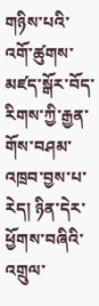གཉིས་པའི་འགོ་ཚུགས་མཛད་སྒོར་བོད་རིགས་ཀྱི་རྒྱན་གོས་བཤམ་འཁྲབ་བྱས་པ་རེད། ཉིན་དེར་ཕྱོགས་བཞིའི་འགྲུལ་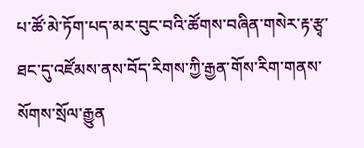པ་ཚོ་མེ་ཏོག་པད་མར་བུང་བའི་ཚོགས་བཞིན་གསེར་རྟ་རྩྭ་ཐང་དུ་འཛོམས་ནས་བོད་རིགས་ཀྱི་རྒྱན་གོས་རིག་གནས་སོགས་སྲོལ་རྒྱུན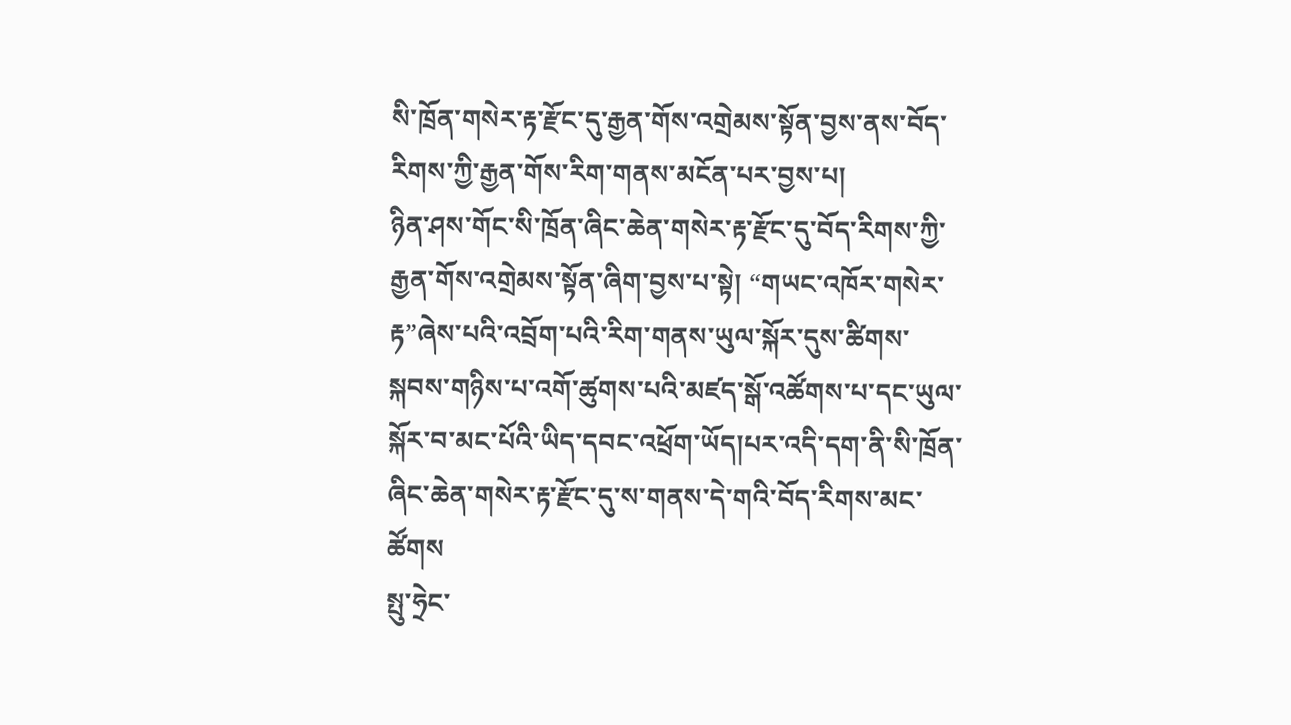སི་ཁྲོན་གསེར་རྟ་རྫོང་དུ་རྒྱན་གོས་འགྲེམས་སྟོན་བྱས་ནས་བོད་རིགས་ཀྱི་རྒྱན་གོས་རིག་གནས་མངོན་པར་བྱས་པ།
ཉིན་ཤས་གོང་སི་ཁྲོན་ཞིང་ཆེན་གསེར་རྟ་རྫོང་དུ་བོད་རིགས་ཀྱི་རྒྱན་གོས་འགྲེམས་སྟོན་ཞིག་བྱས་པ་སྟེ། “གཡང་འཁོར་གསེར་རྟ”ཞེས་པའི་འབྲོག་པའི་རིག་གནས་ཡུལ་སྐོར་དུས་ཚིགས་སྐབས་གཉིས་པ་འགོ་ཚུགས་པའི་མཛད་སྒོ་འཚོགས་པ་དང་ཡུལ་སྐོར་བ་མང་པོའི་ཡིད་དབང་འཕྲོག་ཡོད།པར་འདི་དག་ནི་སི་ཁྲོན་ཞིང་ཆེན་གསེར་རྟ་རྫོང་དུ་ས་གནས་དེ་གའི་བོད་རིགས་མང་ཚོགས
སྤུ་ཧྲེང་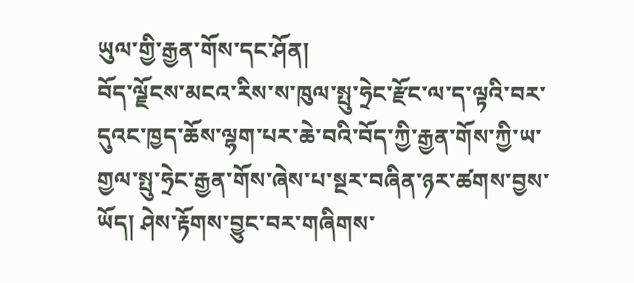ཡུལ་གྱི་རྒྱན་གོས་དང་ཤོན།
བོད་ལྗོངས་མངའ་རིས་ས་ཁུལ་སྤུ་ཧྲེང་རྫོང་ལ་ད་ལྟའི་བར་དུའང་ཁྱད་ཆོས་ལྷག་པར་ཆེ་བའི་བོད་ཀྱི་རྒྱན་གོས་ཀྱི་ཡ་གྱལ་སྤུ་ཧྲེང་རྒྱན་གོས་ཞེས་པ་སྔར་བཞིན་ཉར་ཚགས་བྱས་ཡོད། ཤེས་རྟོགས་བྱུང་བར་གཞིགས་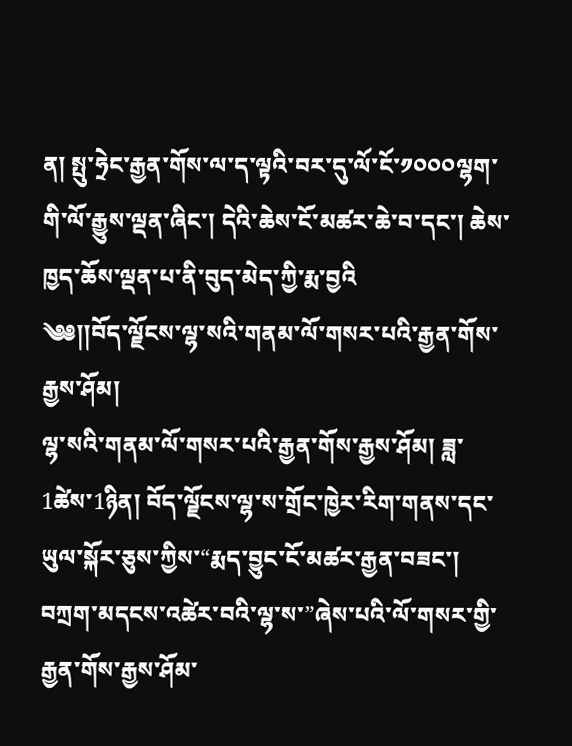ན། སྤུ་ཧྲེང་རྒྱན་གོས་ལ་ད་ལྟའི་བར་དུ་ལོ་ངོ་༡༠༠༠ལྷག་གི་ལོ་རྒྱུས་ལྡན་ཞིང་། དེའི་ཆེས་ངོ་མཚར་ཆེ་བ་དང་། ཆེས་ཁྱད་ཆོས་ལྡན་པ་ནི་བུད་མེད་ཀྱི་རྨ་བྱའི
༄༅།།བོད་ལྗོངས་ལྷ་སའི་གནམ་ལོ་གསར་པའི་རྒྱན་གོས་རྒྱས་ཤོམ།
ལྷ་སའི་གནམ་ལོ་གསར་པའི་རྒྱན་གོས་རྒྱས་ཤོམ། ཟླ་1ཚེས་1ཉིན། བོད་ལྗོངས་ལྷ་ས་གྲོང་ཁྱེར་རིག་གནས་དང་ཡུལ་སྐོར་ཅུས་ཀྱིས་“རྨད་བྱུང་ངོ་མཚར་རྒྱན་བཟང་། བཀྲག་མདངས་འཚེར་བའི་ལྷ་ས་”ཞེས་པའི་ལོ་གསར་གྱི་རྒྱན་གོས་རྒྱས་ཤོམ་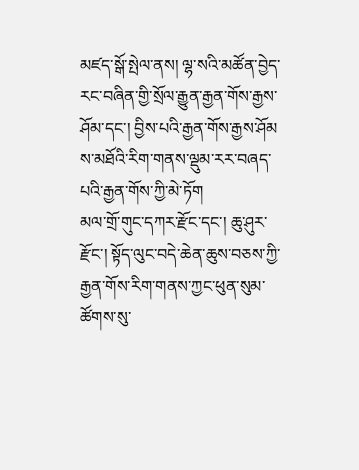མཛད་སྒོ་སྤེལ་ནས། ལྷ་སའི་མཚོན་བྱེད་རང་བཞིན་གྱི་སྲོལ་རྒྱུན་རྒྱན་གོས་རྒྱས་ཤོམ་དང་། བྱིས་པའི་རྒྱན་གོས་རྒྱས་ཤོམ
ས་མཐོའི་རིག་གནས་ལྡུམ་རར་བཞད་པའི་རྒྱན་གོས་ཀྱི་མེ་ཏོག
མལ་གྲོ་གུང་དཀར་རྫོང་དང་། ཆུ་ཤུར་རྫོང་། སྟོད་ལུང་བདེ་ཆེན་ཆུས་བཅས་ཀྱི་རྒྱན་གོས་རིག་གནས་ཀྱང་ཕུན་སུམ་ཚོགས་སུ་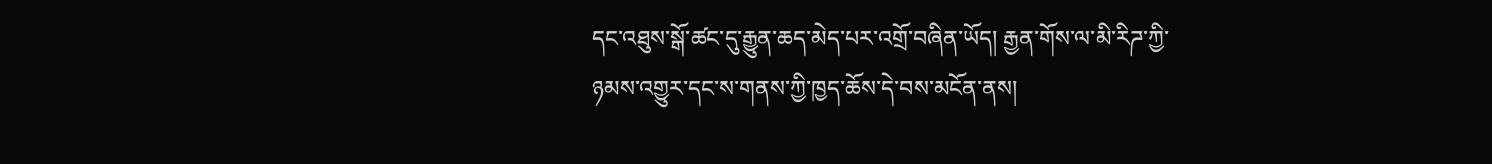དང་འཐུས་སྒོ་ཚང་དུ་རྒྱུན་ཆད་མེད་པར་འགྲོ་བཞིན་ཡོད། རྒྱན་གོས་ལ་མི་རིཌ་ཀྱི་ཉམས་འགྱུར་དང་ས་གནས་ཀྱི་ཁྱད་ཆོས་དེ་བས་མངོན་ནས།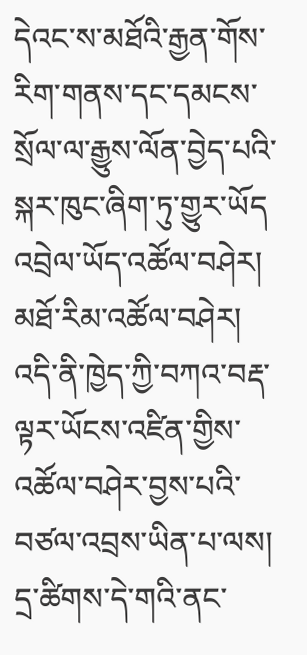དེའང་ས་མཐོའི་རྒྱན་གོས་རིག་གནས་དང་དམངས་སྲོལ་ལ་རྒྱུས་ལོན་བྱེད་པའི་སྐར་ཁུང་ཞིག་ཏུ་གྱུར་ཡོད
འབྲེལ་ཡོད་འཚོལ་བཤེར།
མཐོ་རིམ་འཚོལ་བཤེར།
འདི་ནི་ཁྱེད་ཀྱི་བཀའ་བརྡ་ལྟར་ཡོངས་འཛིན་གྱིས་འཚོལ་བཤེར་བྱས་པའི་བཙལ་འབྲས་ཡིན་པ་ལས། དྲ་ཚིགས་དེ་གའི་ནང་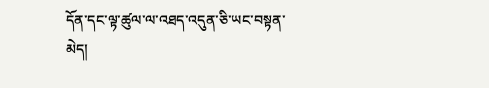དོན་དང་ལྟ་ཚུལ་ལ་འཐད་འདུན་ཅི་ཡང་བསྟན་མེད།